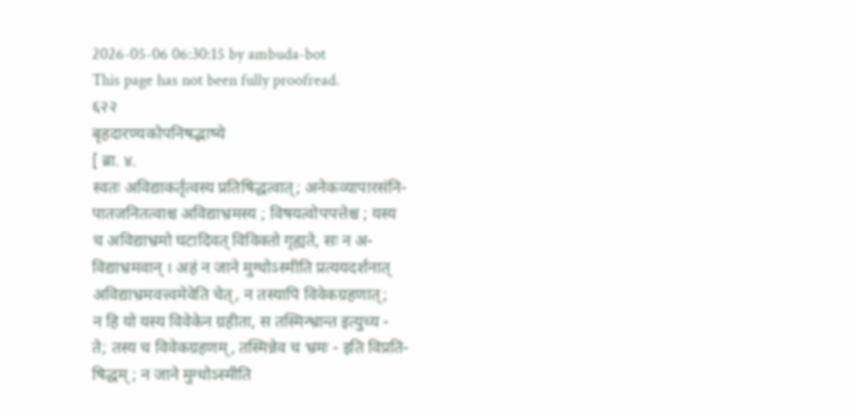2026-05-06 06:30:15 by ambuda-bot
This page has not been fully proofread.
६२२
बृहदारण्यकोपनिषद्भाष्ये
[ ब्रा. ४.
स्वतः अविद्याकर्तृत्वस्य प्रतिषिद्धत्वात्; अनेकव्यापारसंनि-
पातजनितत्वाश्च अविद्याभ्रमस्य ; विषयत्वोपपत्तेश्च ; यस्य
च अविद्याभ्रमो घटादिवत् विविक्तो गृह्यते, सः न अ-
विद्याभ्रमवान् । अहं न जाने मुग्धोऽस्मीति प्रत्ययदर्शनात्
अविद्याभ्रमवत्त्वमेवेति चेत्, न तस्यापि विवेकग्रहणात्;
न हि यो यस्य विवेकेन ग्रहीता, स तस्मिन्भ्रान्त इत्युच्य -
ते; तस्य च विवेकग्रहणम्, तस्मिन्नेव च भ्रमः - इति विप्रति-
षिद्धम् ; न जाने मुग्धोऽस्मीति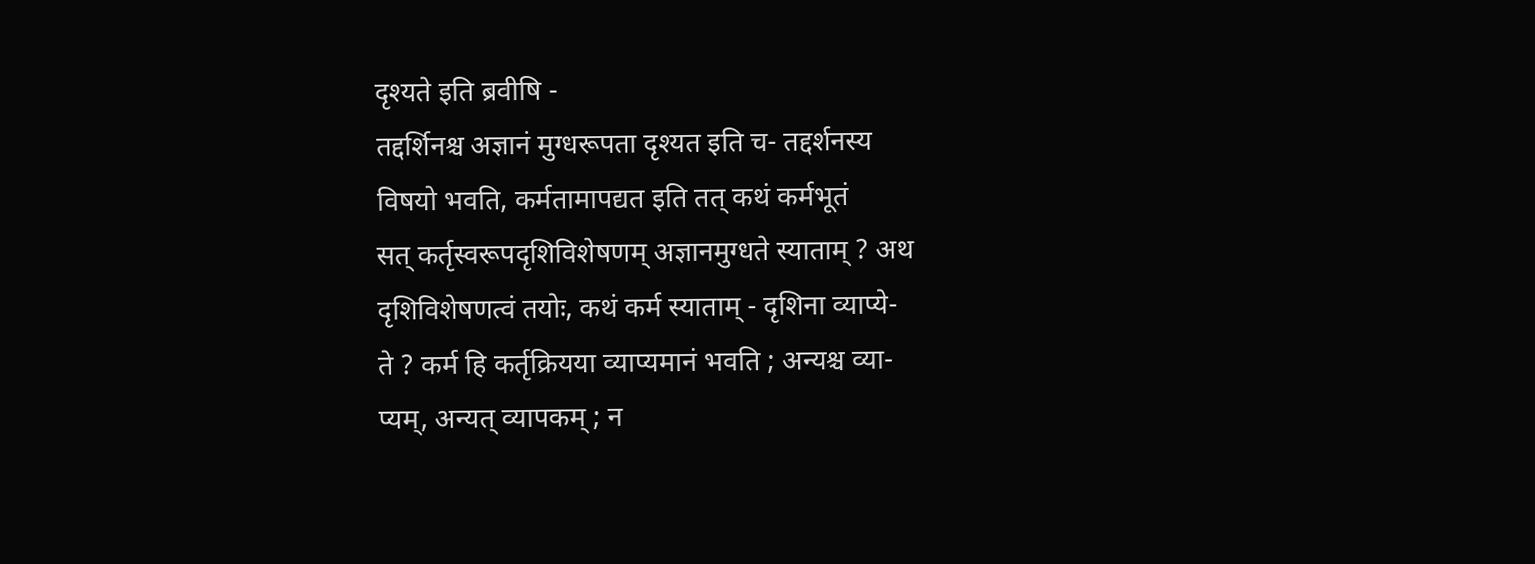दृश्यते इति ब्रवीषि -
तद्दर्शिनश्च अज्ञानं मुग्धरूपता दृश्यत इति च- तद्दर्शनस्य
विषयो भवति, कर्मतामापद्यत इति तत् कथं कर्मभूतं
सत् कर्तृस्वरूपदृशिविशेषणम् अज्ञानमुग्धते स्याताम् ? अथ
दृशिविशेषणत्वं तयोः, कथं कर्म स्याताम् - दृशिना व्याप्ये-
ते ? कर्म हि कर्तृक्रियया व्याप्यमानं भवति ; अन्यश्च व्या-
प्यम्, अन्यत् व्यापकम् ; न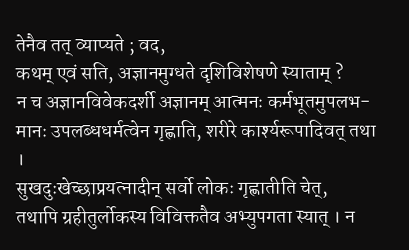तेनैव तत् व्याप्यते ; वद,
कथम् एवं सति, अज्ञानमुग्धते दृशिविशेषणे स्याताम् ?
न च अज्ञानविवेकदर्शी अज्ञानम् आत्मनः कर्मभूतमुपलभ-
मानः उपलब्धधर्मत्वेन गृह्णाति, शरीरे कार्श्यरूपादिवत् तथा ।
सुखदुःखेच्छाप्रयत्नादीन् सर्वो लोकः गृह्णातीति चेत्,
तथापि ग्रहीतुर्लोकस्य विविक्ततैव अभ्युपगता स्यात् । न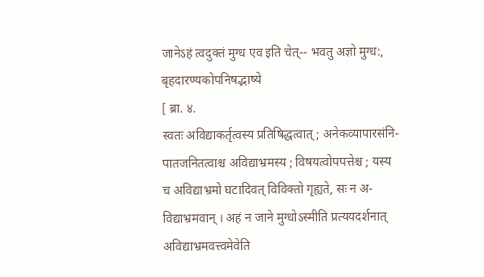जानेऽहं त्वदुक्तं मुग्ध एव इति चेत्-- भवतु अज्ञो मुग्ध:,
बृहदारण्यकोपनिषद्भाष्ये
[ ब्रा. ४.
स्वतः अविद्याकर्तृत्वस्य प्रतिषिद्धत्वात्; अनेकव्यापारसंनि-
पातजनितत्वाश्च अविद्याभ्रमस्य ; विषयत्वोपपत्तेश्च ; यस्य
च अविद्याभ्रमो घटादिवत् विविक्तो गृह्यते, सः न अ-
विद्याभ्रमवान् । अहं न जाने मुग्धोऽस्मीति प्रत्ययदर्शनात्
अविद्याभ्रमवत्त्वमेवेति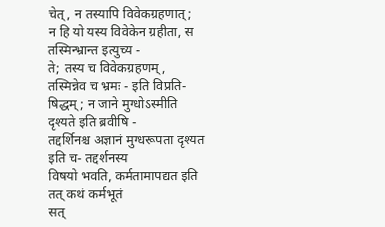चेत्, न तस्यापि विवेकग्रहणात्;
न हि यो यस्य विवेकेन ग्रहीता, स तस्मिन्भ्रान्त इत्युच्य -
ते; तस्य च विवेकग्रहणम्, तस्मिन्नेव च भ्रमः - इति विप्रति-
षिद्धम् ; न जाने मुग्धोऽस्मीति दृश्यते इति ब्रवीषि -
तद्दर्शिनश्च अज्ञानं मुग्धरूपता दृश्यत इति च- तद्दर्शनस्य
विषयो भवति, कर्मतामापद्यत इति तत् कथं कर्मभूतं
सत्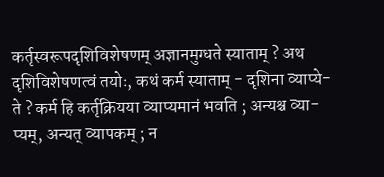कर्तृस्वरूपदृशिविशेषणम् अज्ञानमुग्धते स्याताम् ? अथ
दृशिविशेषणत्वं तयोः, कथं कर्म स्याताम् - दृशिना व्याप्ये-
ते ? कर्म हि कर्तृक्रियया व्याप्यमानं भवति ; अन्यश्च व्या-
प्यम्, अन्यत् व्यापकम् ; न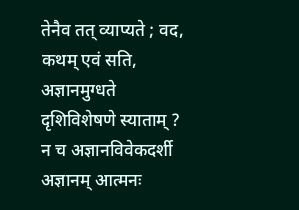तेनैव तत् व्याप्यते ; वद,
कथम् एवं सति, अज्ञानमुग्धते दृशिविशेषणे स्याताम् ?
न च अज्ञानविवेकदर्शी अज्ञानम् आत्मनः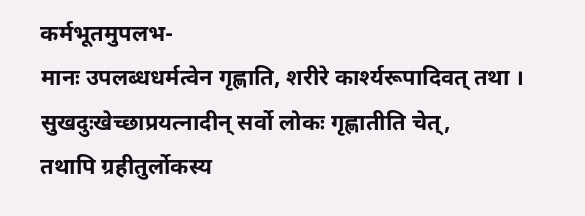कर्मभूतमुपलभ-
मानः उपलब्धधर्मत्वेन गृह्णाति, शरीरे कार्श्यरूपादिवत् तथा ।
सुखदुःखेच्छाप्रयत्नादीन् सर्वो लोकः गृह्णातीति चेत्,
तथापि ग्रहीतुर्लोकस्य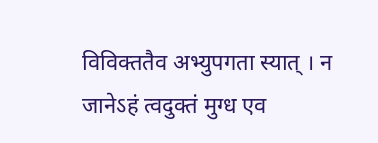विविक्ततैव अभ्युपगता स्यात् । न
जानेऽहं त्वदुक्तं मुग्ध एव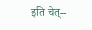इति चेत्--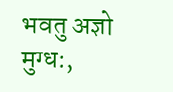भवतु अज्ञो मुग्ध:,